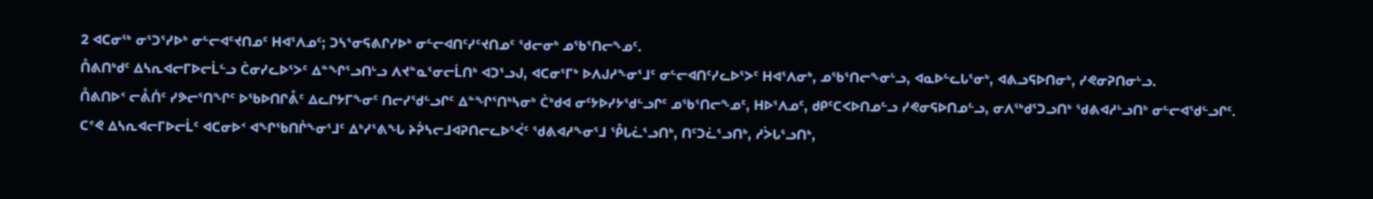2 ᐊᑕᓂᖅ ᓂᕐᑐᕐᓯᐅᒃ ᓂᓪᓕᐊᑦᔪᑎᓄᑦ ᕼᐊᕐᐱᓄᑦ; ᑐᓴᕐᓂᕋᕕᒋᓯᐅᒃ ᓂᓪᓕᐊᑎᑦᓯᑦᔪᑎᓄᑦ ᖁᓕᓂᒃ ᓄᖃᕐᑎᓕᖕᓄᑦ.
ᑍᕕᑎᒃᑯᑦ ᐃᓴᕆᐊᓕᒥᐅᓕᒫᓪᓗ ᑖᓂᓯᓚᐅᕐᐳᑦ ᐃᓐᖏᕐᓗᑎᒡᓗ ᐱᔪᓐᓇᕐᓂᓕᒫᑎᒃ ᐊᑐᕐᓗᒍ, ᐊᑕᓂᕐᒥᒃ ᐅᐱᒍᓱᖕᓂᕐᒧᑦ ᓂᓪᓕᐊᑎᑦᓯᓚᐅᕐᐳᑦ ᕼᐊᕐᐱᓂᒃ, ᓄᖃᕐᑎᓕᖕᓂᒡᓗ, ᐊᓇᐅᓪᓚᒐᕐᓂᒃ, ᐊᕕᓗᕋᐅᑎᓂᒃ, ᓯᕙᓂᕈᑎᓂᒡᓗ.
ᑍᕕᑎᐅᑉ ᓕᕔᑏᑦ ᓯᕗᓕᕐᑎᖏᑦ ᐅᖃᐅᑎᒋᕔᑦ ᐃᓚᒋᔭᒥᖕᓂᑦ ᑎᓕᓯᖁᓪᓗᒋᑦ ᐃᓐᖏᕐᑎᒃᓴᓂᒃ ᑖᒃᑯᐊ ᓂᑦᔭᐅᓯᔭᖁᓪᓗᒋᑦ ᓄᖃᕐᑎᓕᖕᓄᑦ, ᕼᐅᕐᐱᓄᑦ, ᑯᑭᑦᑕᐸᐅᑎᓄᓪᓗ ᓯᕙᓂᕋᐅᑎᓄᓪᓗ, ᓂᐱᖅᑯᕐᑐᓗᑎᒃ ᖁᕕᐊᓱᒡᓗᑎᒃ ᓂᓪᓕᐊᖁᓪᓗᒋᑦ.
ᑕᕝᕙ ᐃᓴᕆᐊᓕᒥᐅᓕᒫᑦ ᐊᑕᓂᐅᑉ ᐊᖏᖃᑎᒌᖕᓂᕐᒧᑦ ᐃᒃᓯᕐᕕᖓ ᔨᕉᓴᓕᒧᐊᕈᑎᓕᓚᐅᕐᐹᑦ ᖁᕕᐊᓱᖕᓂᕐᒧ ᕾᒐᓛᕐᓗᑎᒃ, ᑎᑦᑐᓛᕐᓗᑎᒃ, ᓱᐴᒐᕐᓗᑎᒃ,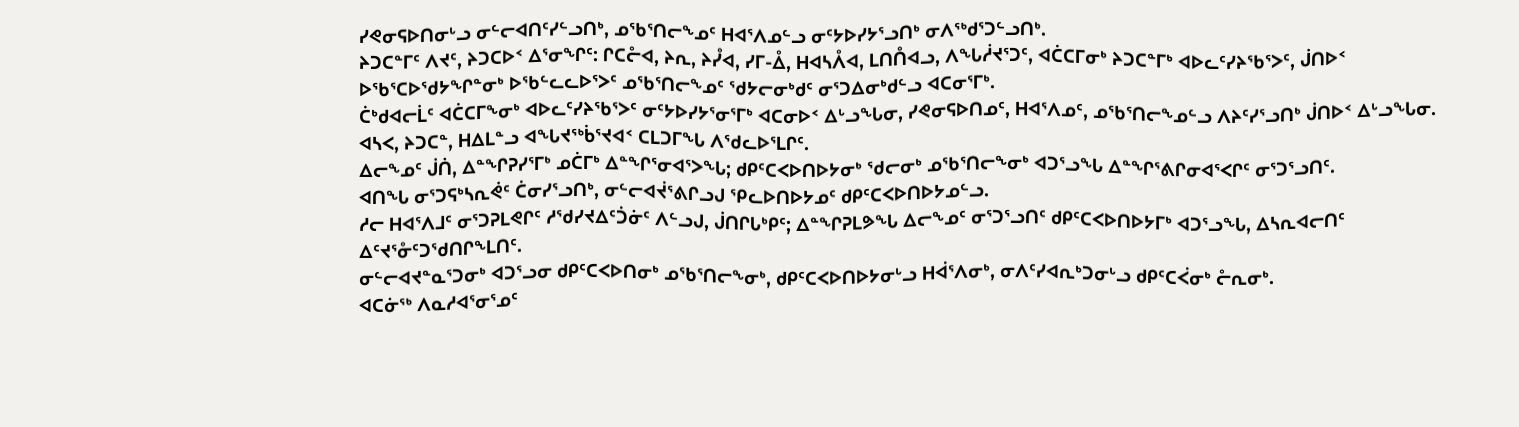ᓯᕙᓂᕋᐅᑎᓂᒡᓗ ᓂᓪᓕᐊᑎᑦᓯᓪᓗᑎᒃ, ᓄᖃᕐᑎᓕᖕᓄᑦ ᕼᐊᕐᐱᓄᓪᓗ ᓂᑦᔭᐅᓯᔭᕐᓗᑎᒃ ᓂᐱᖅᑯᕐᑐᓪᓗᑎᒃ.
ᔨᑐᑕᓐᒥᑦ ᐱᔪᑦ, ᔨᑐᑕᐅᑉ ᐃᕐᓂᖏᑦ: ᒋᑕᓔᐊ, ᔨᕆ, ᔨᓮᐊ, ᓯᒥ-ᐂ, ᕼᐊᓴᐰᐊ, ᒪᑎᑍᐊᓗ, ᐱᖓᓲᔪᕐᑐᑦ, ᐊᑖᑕᒥᓂᒃ ᔨᑐᑕᓐᒥᒃ ᐊᐅᓚᑦᓯᔨᖃᕐᐳᑦ, ᒎᑎᐅᑉ ᐅᖃᕐᑕᐅᖁᔭᖏᓐᓂᒃ ᐅᖃᓪᓚᓚᐅᕐᐳᑦ ᓄᖃᕐᑎᓕᖕᓄᑦ ᖁᔭᓕᓂᒃᑯᑦ ᓂᕐᑐᐃᓂᒃᑯᓪᓗ ᐊᑕᓂᕐᒥᒃ.
ᑖᒃᑯᐊᓕᒫᑦ ᐊᑖᑕᒥᖕᓂᒃ ᐊᐅᓚᑦᓯᔨᖃᕐᐳᑦ ᓂᑦᔭᐅᓯᔭᕐᓂᕐᒥᒃ ᐊᑕᓂᐅᑉ ᐃᒡᓗᖓᓂ, ᓯᕙᓂᕋᐅᑎᓄᑦ, ᕼᐊᕐᐱᓄᑦ, ᓄᖃᕐᑎᓕᖕᓄᓪᓗ ᐱᔨᑦᓯᕐᓗᑎᒃ ᒎᑎᐅᑉ ᐃᒡᓗᖓᓂ. ᐊᓴᐸ, ᔨᑐᑕᓐ, ᕼᐃᒪᓐᓗ ᐊᖓᔪᖅᑳᕐᔪᐊᑉ ᑕᒪᑐᒥᖓ ᐱᖁᓚᐅᕐᒪᒋᑦ.
ᐃᓕᖕᓄᑦ ᒎᑏ, ᐃᓐᖏᕈᓯᕐᒥᒃ ᓄᑖᒥᒃ ᐃᓐᖏᕐᓂᐊᕐᐳᖓ; ᑯᑭᑦᑕᐸᐅᑎᐅᔭᓂᒃ ᖁᓕᓂᒃ ᓄᖃᕐᑎᓕᖕᓂᒃ ᐊᑐᕐᓗᖓ ᐃᓐᖏᕐᕕᒋᓂᐊᕐᐸᒋᑦ ᓂᕐᑐᕐᓗᑎᑦ.
ᐊᑎᖓ ᓂᕐᑐᕋᒃᓴᕆᕚᑦ ᑖᓂᓯᕐᓗᑎᒃ, ᓂᓪᓕᐊᔫᕐᕕᒋᓗᒍ ᕿᓚᐅᑎᐅᔭᓄᑦ ᑯᑭᑦᑕᐸᐅᑎᐅᔭᓄᓪᓗ.
ᓱᓕ ᕼᐊᕐᐱᒧᑦ ᓂᕐᑐᕈᒪᕙᒋᑦ ᓱᖁᓯᔪᐃᑦᑑᓃᑦ ᐱᓪᓗᒍ, ᒎᑎᒋᒐᒃᑭᑦ; ᐃᓐᖏᕈᒪᕗᖓ ᐃᓕᖕᓄᑦ ᓂᕐᑐᕐᓗᑎᑦ ᑯᑭᑦᑕᐸᐅᑎᐅᔭᒥᒃ ᐊᑐᕐᓗᖓ, ᐃᓴᕆᐊᓕᑎᑦ ᐃᑦᔪᕐᓁᑦᑐᖁᑎᒋᖕᒪᑎᑦ.
ᓂᓪᓕᐊᔪᓐᓇᕐᑐᓂᒃ ᐊᑐᕐᓗᓂ ᑯᑭᑦᑕᐸᐅᑎᓂᒃ ᓄᖃᕐᑎᓕᖕᓂᒃ, ᑯᑭᑦᑕᐸᐅᑎᐅᔭᓂᒡᓗ ᕼᐋᕐᐱᓂᒃ, ᓂᐱᑦᓯᐊᕆᒃᑐᓂᒡᓗ ᑯᑭᑦᑕᐹᓂᒃ ᓔᕆᓂᒃ.
ᐊᑕᓃᖅ ᐱᓇᓱᐊᕐᓂᕐᓄᑦ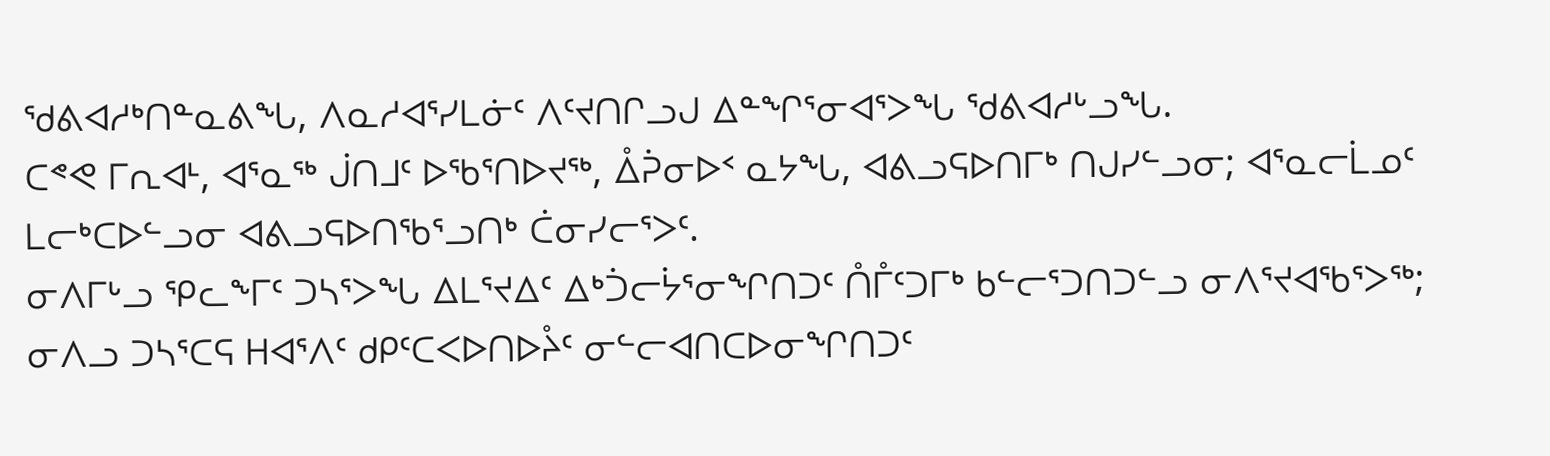ᖁᕕᐊᓱᒃᑎᓐᓇᕕᖓ, ᐱᓇᓱᐊᕐᓯᒪᓃᑦ ᐱᑦᔪᑎᒋᓗᒍ ᐃᓐᖏᕐᓂᐊᕐᐳᖓ ᖁᕕᐊᓱᒡᓗᖓ.
ᑕᕝᕙ ᒥᕆᐊᒻ, ᐊᕐᓇᖅ ᒎᑎᒧᑦ ᐅᖃᕐᑎᐅᔪᖅ, ᐂᕉᓂᐅᑉ ᓇᔭᖓ, ᐊᕕᓗᕋᐅᑎᒥᒃ ᑎᒍᓯᓪᓗᓂ; ᐊᕐᓇᓕᒫᓄᑦ ᒪᓕᒃᑕᐅᓪᓗᓂ ᐊᕕᓗᕋᐅᑎᖃᕐᓗᑎᒃ ᑖᓂᓯᓕᕐᐳᑦ.
ᓂᐱᒥᒡᓗ ᕿᓚᖕᒥᑦ ᑐᓴᕐᐳᖓ ᐃᒪᕐᔪᐃᑦ ᐃᒃᑑᓕᔮᕐᓂᖏᑎᑐᑦ ᑍᒤᑦᑐᒥᒃ ᑲᓪᓕᕐᑐᑎᑐᓪᓗ ᓂᐱᕐᔪᐊᖃᕐᐳᖅ; ᓂᐱᓗ ᑐᓴᕐᑕᕋ ᕼᐊᕐᐱᑦ ᑯᑭᑦᑕᐸᐅᑎᐅᔧᑦ ᓂᓪᓕᐊᑎᑕᐅᓂᖏᑎᑐᑦ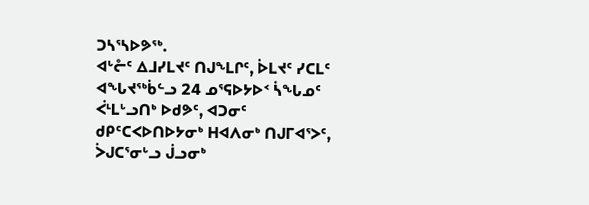ᑐᓴᕐᓴᐅᕗᖅ.
ᐊᒡᓔᑦ ᐃᒧᓯᒪᔪᑦ ᑎᒍᖕᒪᒋᑦ, ᐆᒪᔪᑦ ᓯᑕᒪᑦ ᐊᖓᔪᖅᑳᓪᓗ 24 ᓄᕐᕋᐅᔭᐅᑉ ᓵᖓᓄᑦ ᐹᒻᒪᒡᓗᑎᒃ ᐅᑯᕗᑦ, ᐊᑐᓂᑦ ᑯᑭᑦᑕᐸᐅᑎᐅᔭᓂᒃ ᕼᐊᐱᓂᒃ ᑎᒍᒥᐊᕐᐳᑦ, ᐴᒍᑕᕐᓂᒡᓗ ᒎᓗᓂᒃ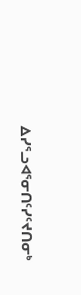ᐃᓯᕐᓗᐊᕐᓂᑎᑦᓯᑦᔪᑎᓂᒃ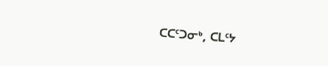ᑕᑕᑦᑐᓂᒃ, ᑕᒪᑦᔭ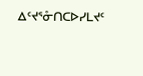ᐃᑦᔪᕐᓁᑎᑕᐅᓯᒪᔪᑦ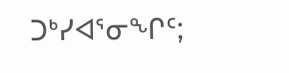ᑐᒃᓯᐊᕐᓂᖏᑦ;